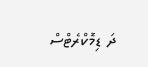ދަ ޑިމޮކްރެޓްސް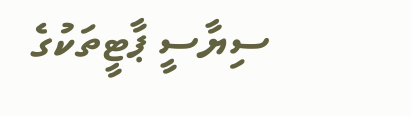ސިޔާސީ ޕާޓީތަކުގެ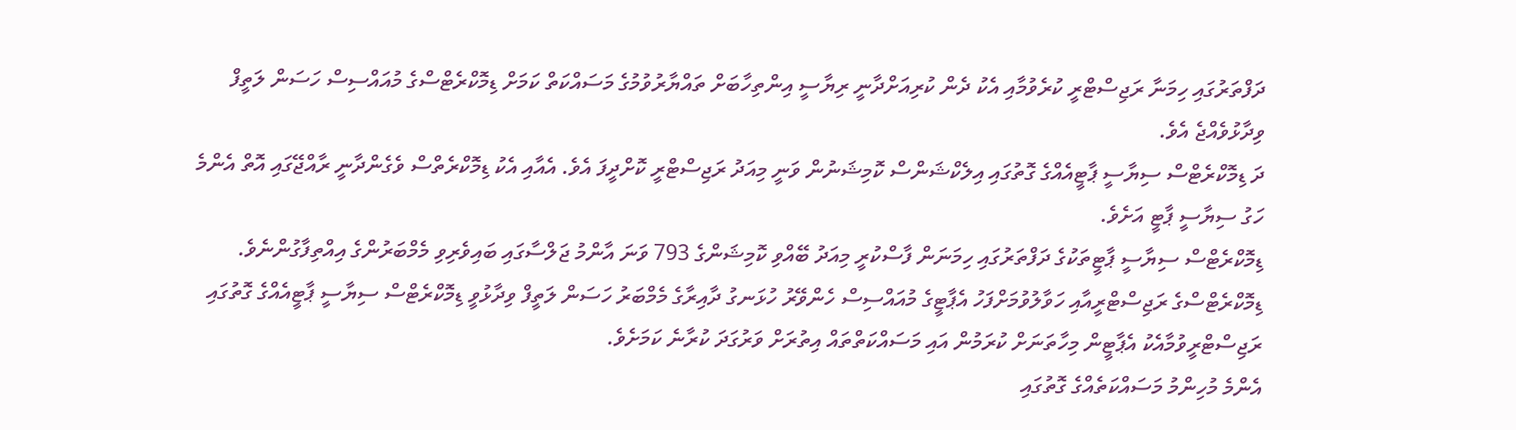ދަފްތަރުގައި ހިމަނާ ރަޖިސްޓްރީ ކުރެވުމާއި އެކު ދެން ކުރިއަށްދާނީ ރިޔާސީ އިންތިހާބަށް ތައްޔާރުވުމުގެ މަސައްކަތް ކަމަށް ޑިމޮކްރެޓްސްގެ މުއައްސިސް ހަސަން ލަތީފް ވިދާޅުވެއްޖެ އެވެ.
ދަ ޑިމޮކްރެޓްސް ސިޔާސީ ޕާޓީއެއްގެ ގޮތުގައި އިލެކްޝަންސް ކޮމިޝަނުން ވަނީ މިއަދު ރަޖިސްޓްރީ ކޮށްދީފަ އެވެ. އެއާއި އެކު ޑިމޮކްރެތްސް ވެގެންދާނީ ރާއްޖޭގައި އޮތް އެންމެ ހަގު ސިޔާސީ ޕާޓީ އަށެވެ.
ޑިމޮކްރެޓްސް ސިޔާސީ ޕާޓީތަކުގެ ދަފްތަރުގައި ހިމަނަން ފާސްކުރީ މިއަދު ބޭއްވި ކޮމިޝަންގެ 793 ވަނަ އާންމު ޖަލްސާގައި ބައިވެރިވި މެމްބަރުންގެ އިއްތިފާގުންނެވެ.
ޑިމޮކްރެޓްސްގެ ރަޖިސްޓްރީއާއި ހަވާލުވުމަށްފަހު އެޕާޓީގެ މުއައްސިސް ހެންވޭރު ހުޅަނގު ދާއިރާގެ މެމްބަރު ހަސަން ލަތީފް ވިދާޅުވީ ޑިމޮކްރެޓްސް ސިޔާސީ ޕާޓީއެއްގެ ގޮތުގައި ރަޖިސްޓްރީވުމާއެކު އެޕާޓީން މިހާތަނަށް ކުރަމުން އައި މަސައްކަތްތައް އިތުރަށް ވަރުގަދަ ކުރާނެ ކަމަށެވެ.
އެންމެ މުހިންމު މަސައްކަތެއްގެ ގޮތުގައި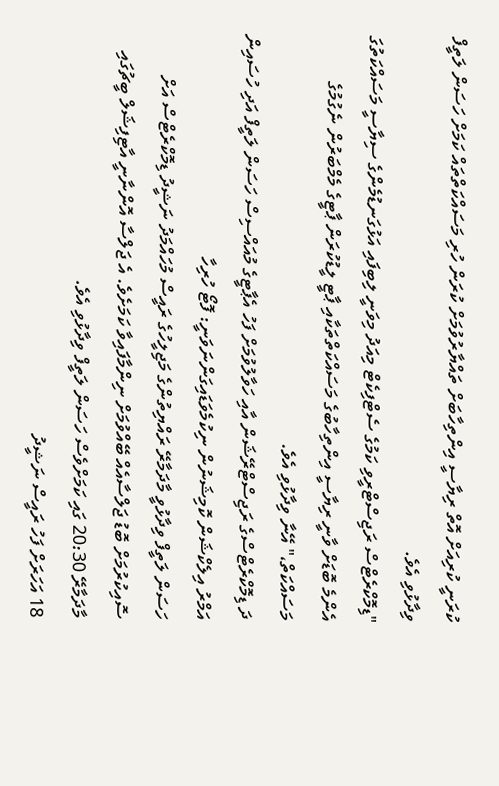ކުރަނީ ކުރިއަށް އޮތް ރިޔާސީ އިންތިހާބަށް ތައްޔާރުވުމަށް ކުރަން ހުރި މަސައްކަތްތައް ކަމަށް ހަސަން ލަތީފް ވިދާޅުވި އެވެ.
"ޑިމޮކްރެޓްސް ރަޖިސްޓްރީވި ކަމުގެ ސެޓްފިކެޓް މިއަދު މިވަނީ ލިބިފައި އަޅުގަނޑުމެންގެ ސިޔާސީ މަސައްކަތުގަ އެންމެ ބޮޑަށް ވާނީ ރިޔާސީ އިންތިހާބުގެ މަސައްކަތްތަކާއި ޕާޓީ ލީޑުކުރަން ޕާޓީގެ މެމްބަރުން ނެގުމުގެ މަސައްކަތް،" އޭނާ ވިދާޅުވި އެވެ.
ދަ ޑިމޮކްރެޓްސްގެ ރަޖިސްޓްރޭޝަން އާއި ހަވާލުވުމަށް ފަހު އެޕާޓީގެ މުއައްސިސް ހަސަން ލަތީފް އަދި ހުސައިން އަމްރު އިލެކްޝަން ކޮމިޝަނުން ނިކުމެވަޑައިގަންނަވަނީ: ފޮޓޯ ހުރިހާ
ހަސަން ލަތީފް ވިދާޅުވީ މާދަމާރޭ ރައްޔިތުންގެ މަޖިލީހުގެ ރައީސް މުހައްމަދު ނަޝީދު ޑިމޮކްރެޓްސް އަށް ސޮއިކުރުމަށް ބޮޑު ޖަލްސާއެއް ބޭއްވުމަށް ނިންމާފައިވާ ކަމަށެވެ. އެ ޖަލްސާ އޮންނާނީ އާޓިފިޝަލް ބީޗުގައި މާދަމާރޭ 20:30 ގައި ކަމަށްވެސް ހަސަން ލަތީފް ވިދާޅުވި އެވެ.
18 އަހަރަށް ފަހު ރައީސް ނަޝީދު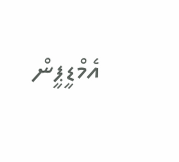އެމްޑީޕީން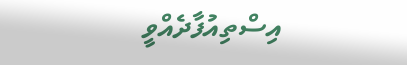އިސްތިއުފާދެއްވީ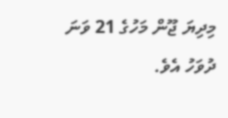މިދިޔަ ޖޫން މަހުގެ 21 ވަނަ ދުވަހު އެވެ.